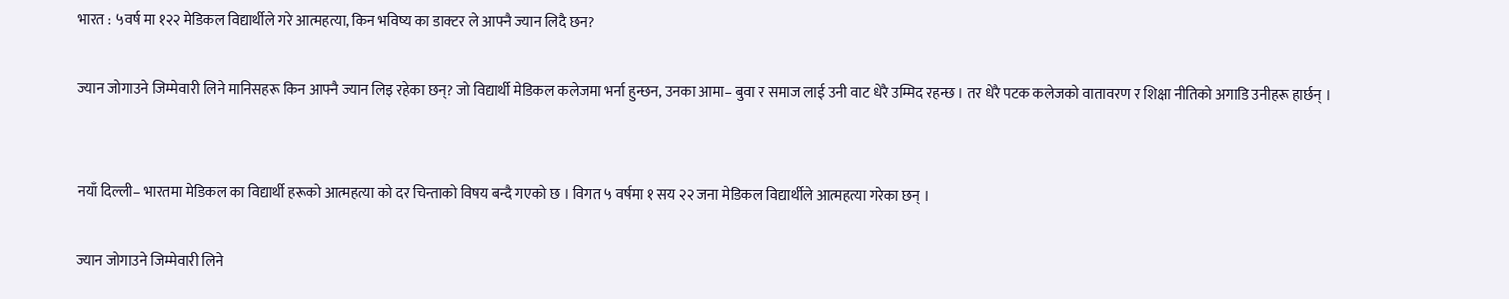भारत : ५वर्ष मा १२२ मेडिकल विद्यार्थीले गरे आत्महत्या, किन भविष्य का डाक्टर ले आफ्नै ज्यान लिदै छन?

ज्यान जोगाउने जिम्मेवारी लिने मानिसहरू किन आफ्नै ज्यान लिइ रहेका छन्? जो विद्यार्थी मेडिकल कलेजमा भर्ना हुन्छन, उनका आमा– बुवा र समाज लाई उनी वाट धेरै उम्मिद रहन्छ । तर धेरै पटक कलेजको वातावरण र शिक्षा नीतिको अगाडि उनीहरू हार्छन् ।


नयाँ दिल्ली– भारतमा मेडिकल का विद्यार्थी हरूको आत्महत्या को दर चिन्ताको विषय बन्दै गएको छ । विगत ५ वर्षमा १ सय २२ जना मेडिकल विद्यार्थीले आत्महत्या गरेका छन् ।

ज्यान जोगाउने जिम्मेवारी लिने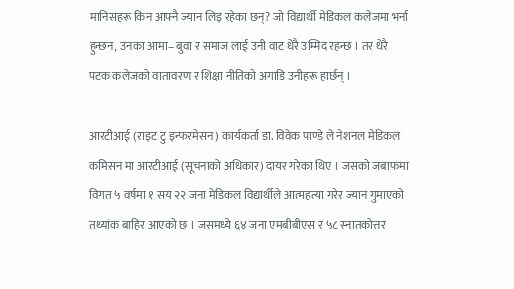मानिसहरू किन आफ्नै ज्यान लिइ रहेका छन्? जो विद्यार्थी मेडिकल कलेजमा भर्ना हुन्छन, उनका आमा– बुवा र समाज लाई उनी वाट धेरै उम्मिद रहन्छ । तर धेरै पटक कलेजको वातावरण र शिक्षा नीतिको अगाडि उनीहरू हार्छन् ।

आरटीआई (राइट टु इन्फरमेसन) कार्यकर्ता डा. विवेक पाण्डे ले नेशनल मेडिकल कमिसन मा आरटीआई (सूचनाको अधिकार) दायर गरेका थिए । जसको जबाफमा विगत ५ वर्षमा १ सय २२ जना मेडिकल विद्यार्थीले आत्महत्या गरेर ज्यान गुमाएको तथ्यांक बाहिर आएको छ । जसमध्ये ६४ जना एमबीबीएस र ५८ स्नातकोत्तर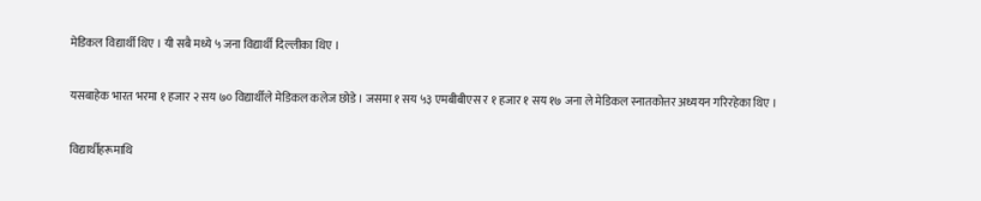मेडिकल विद्यार्थी थिए । यी सबै मध्ये ५ जना विद्यार्थी दिल्लीका थिए ।

यसबाहेक भारत भरमा १ हजार २ सय ७० विद्यार्थीले मेडिकल कलेज छोडे । जसमा १ सय ५३ एमबीबीएस र १ हजार १ सय १७ जना ले मेडिकल स्नातकोत्तर अध्ययन गरिरहेका थिए ।

विद्यार्थीहरूमाथि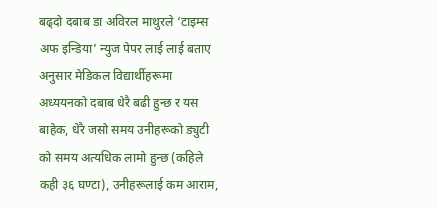बढ्दो दबाब डा अविरल माथुरले ‘टाइम्स अफ इन्डिया’ न्युज पेपर लाई लाई बताए अनुसार मेडिकल विद्यार्थीहरूमा अध्ययनको दबाब धेरै बढी हुन्छ र यस बाहेक, धेरै जसो समय उनीहरूको ड्युटी को समय अत्यधिक लामो हुन्छ (कहिले कही ३६ घण्टा), उनीहरूलाई कम आराम,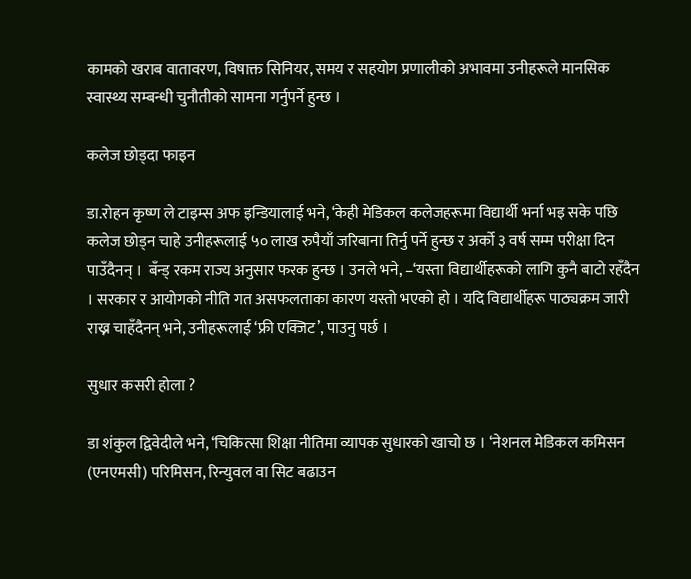कामको खराब वातावरण, विषाक्त सिनियर, समय र सहयोग प्रणालीको अभावमा उनीहरूले मानसिक स्वास्थ्य सम्बन्धी चुनौतीको सामना गर्नुपर्ने हुन्छ ।

कलेज छोड्दा फाइन

डा.रोहन कृष्ण ले टाइम्स अफ इन्डियालाई भने, ‘केही मेडिकल कलेजहरूमा विद्यार्थी भर्ना भइ सके पछि कलेज छोड्न चाहे उनीहरूलाई ५० लाख रुपैयाँ जरिबाना तिर्नु पर्ने हुन्छ र अर्को ३ वर्ष सम्म परीक्षा दिन पाउँदैनन् ।  बँन्ड् रकम राज्य अनुसार फरक हुन्छ । उनले भने, –‘यस्ता विद्यार्थीहरूको लागि कुनै बाटो रहँदैन । सरकार र आयोगको नीति गत असफलताका कारण यस्तो भएको हो । यदि विद्यार्थीहरू पाठ्यक्रम जारी राख्न चाहँदैनन् भने, उनीहरूलाई ‘फ्री एक्जिट’, पाउनु पर्छ ।

सुधार कसरी होला ?

डा शंकुल द्विवेदीले भने, ‘चिकित्सा शिक्षा नीतिमा व्यापक सुधारको खाचो छ । ‘नेशनल मेडिकल कमिसन (एनएमसी) परिमिसन, रिन्युवल वा सिट बढाउन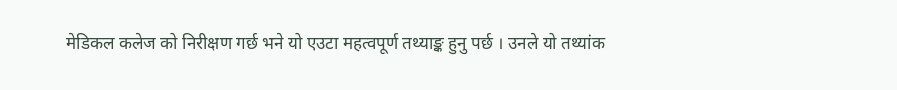मेडिकल कलेज को निरीक्षण गर्छ भने यो एउटा महत्वपूर्ण तथ्याङ्क हुनु पर्छ । उनले यो तथ्यांक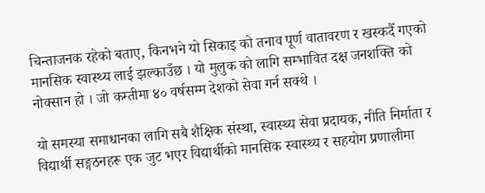चिन्ताजनक रहेको बताए, किनभने यो सिकाइ को तनाव पूर्ण वातावरण र खस्कदैँ गएको मानसिक स्वास्थ्य लाई झल्काउँछ । यो मुलुक को लागि सम्भावित दक्ष जनशक्ति को नोक्सान हो । जो कम्तीमा ४० वर्षसम्म देशको सेवा गर्न सक्थे ।

यो समस्या समाधानका लागि सबै शैक्षिक संस्था, स्वास्थ्य सेवा प्रदायक, नीति निर्माता र विद्यार्थी सङ्गठनहरू एक जुट भएर विद्यार्थीको मानसिक स्वास्थ्य र सहयोग प्रणालीमा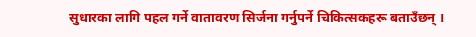सुधारका लागि पहल गर्ने वातावरण सिर्जना गर्नुपर्ने चिकित्सकहरू बताउँछन् ।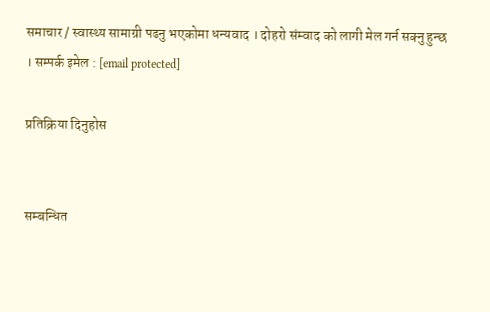समाचार / स्वास्थ्य सामाग्री पढनु भएकोमा धन्यवाद । दोहरो संम्वाद को लागी मेल गर्न सक्नु हुन्छ । सम्पर्क इमेल : [email protected]

प्रतिक्रिया दिनुहोस


सम्बन्धित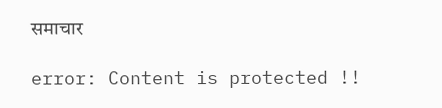समाचार

error: Content is protected !!